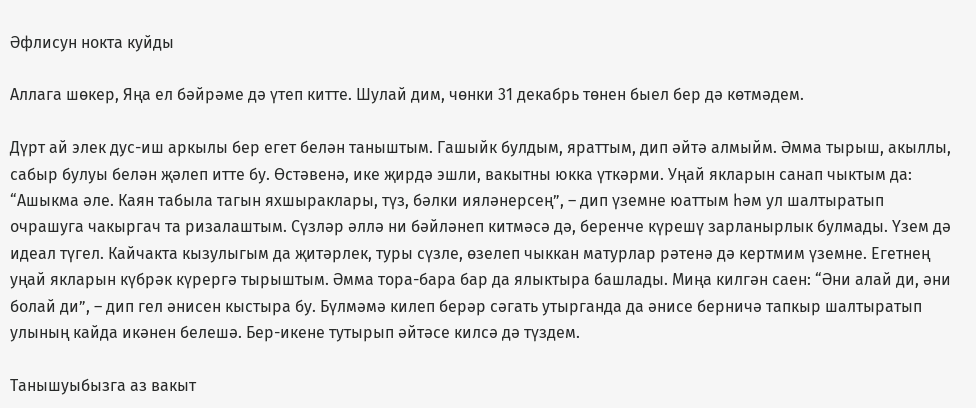Әфлисун нокта куйды

Аллага шөкер, Яңа ел бәйрәме дә үтеп китте. Шулай дим, чөнки 31 декабрь төнен быел бер дә көтмәдем.

Дүрт ай элек дус-иш аркылы бер егет белән таныштым. Гашыйк булдым, яраттым, дип әйтә алмыйм. Әмма тырыш, акыллы, сабыр булуы белән җәлеп итте бу. Өстәвенә, ике җирдә эшли, вакытны юкка үткәрми. Уңай якларын санап чыктым да: “Ашыкма әле. Каян табыла тагын яхшыраклары, түз, бәлки ияләнерсең”, – дип үземне юаттым һәм ул шалтыратып очрашуга чакыргач та ризалаштым. Сүзләр әллә ни бәйләнеп китмәсә дә, беренче күрешү зарланырлык булмады. Үзем дә идеал түгел. Кайчакта кызулыгым да җитәрлек, туры сүзле, өзелеп чыккан матурлар рәтенә дә кертмим үземне. Егетнең уңай якларын күбрәк күрергә тырыштым. Әмма тора-бара бар да ялыктыра башлады. Миңа килгән саен: “Әни алай ди, әни болай ди”, – дип гел әнисен кыстыра бу. Бүлмәмә килеп берәр сәгать утырганда да әнисе берничә тапкыр шалтыратып улының кайда икәнен белешә. Бер-икене тутырып әйтәсе килсә дә түздем.

Танышуыбызга аз вакыт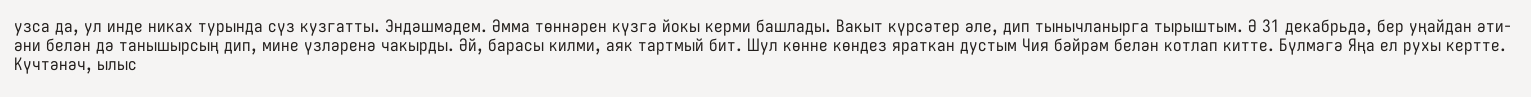узса да, ул инде никах турында сүз кузгатты. Эндәшмәдем. Әмма төннәрен күзгә йокы керми башлады. Вакыт күрсәтер әле, дип тынычланырга тырыштым. Ә 31 декабрьдә, бер уңайдан әти-әни белән дә танышырсың дип, мине үзләренә чакырды. Әй, барасы килми, аяк тартмый бит. Шул көнне көндез яраткан дустым Чия бәйрәм белән котлап китте. Бүлмәгә Яңа ел рухы кертте. Күчтәнәч, ылыс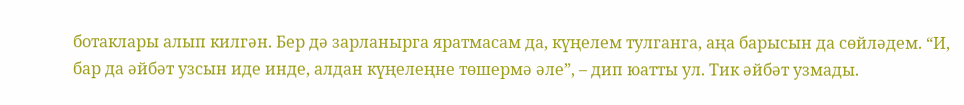ботаклары алып килгән. Бер дә зарланырга яратмасам да, күңелем тулганга, аңа барысын да сөйләдем. “И, бар да әйбәт узсын иде инде, алдан күңелеңне төшермә әле”, – дип юатты ул. Тик әйбәт узмады.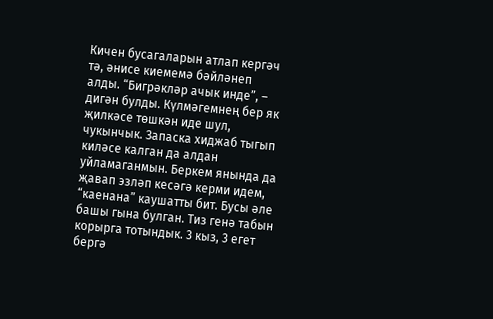Кичен бусагаларын атлап кергәч тә, әнисе киемемә бәйләнеп алды. “Бигрәкләр ачык инде”, – дигән булды. Күлмәгемнең бер як җилкәсе төшкән иде шул, чукынчык. Запаска хиджаб тыгып киләсе калган да алдан уйламаганмын. Беркем янында да җавап эзләп кесәгә керми идем, “каенана” каушатты бит. Бусы әле башы гына булган. Тиз генә табын корырга тотындык. 3 кыз, 3 егет бергә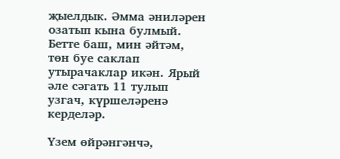җыелдык. Әмма әниләрен озатып кына булмый. Бетте баш, мин әйтәм, төн буе саклап утырачаклар икән. Ярый әле сәгать 11 тулып узгач, күршеләренә керделәр.

Үзем өйрәнгәнчә,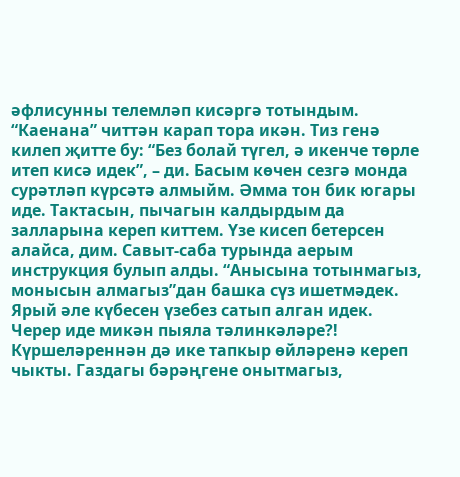әфлисунны телемләп кисәргә тотындым. “Каенана” читтән карап тора икән. Тиз генә килеп җитте бу: “Без болай түгел, ә икенче төрле итеп кисә идек”, – ди. Басым көчен сезгә монда сурәтләп күрсәтә алмыйм. Әмма тон бик югары иде. Тактасын, пычагын калдырдым да залларына кереп киттем. Үзе кисеп бетерсен алайса, дим. Савыт-саба турында аерым инструкция булып алды. “Анысына тотынмагыз, монысын алмагыз”дан башка сүз ишетмәдек. Ярый әле күбесен үзебез сатып алган идек. Черер иде микән пыяла тәлинкәләре?! Күршеләреннән дә ике тапкыр өйләренә кереп чыкты. Газдагы бәрәңгене онытмагыз,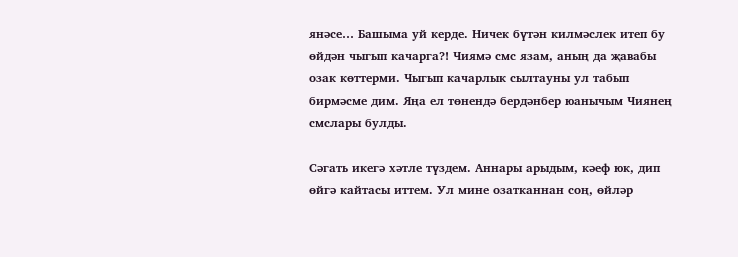янәсе… Башыма уй керде. Ничек бүтән килмәслек итеп бу өйдән чыгып качарга?! Чиямә смс язам, аның да җавабы озак көттерми. Чыгып качарлык сылтауны ул табып бирмәсме дим. Яңа ел төнендә бердәнбер юанычым Чиянең смслары булды.

Сәгать икегә хәтле түздем. Аннары арыдым, кәеф юк, дип өйгә кайтасы иттем. Ул мине озатканнан соң, өйләр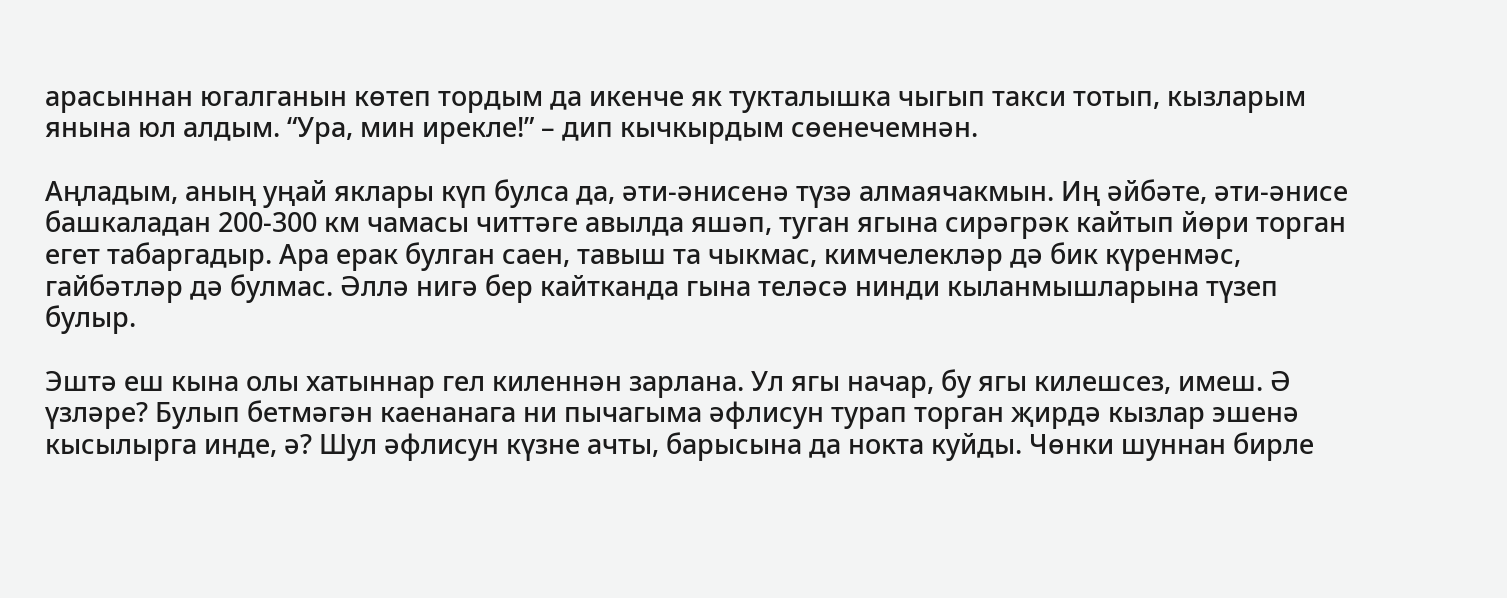арасыннан югалганын көтеп тордым да икенче як тукталышка чыгып такси тотып, кызларым янына юл алдым. “Ура, мин ирекле!” – дип кычкырдым сөенечемнән.

Аңладым, аның уңай яклары күп булса да, әти-әнисенә түзә алмаячакмын. Иң әйбәте, әти-әнисе башкаладан 200-300 км чамасы читтәге авылда яшәп, туган ягына сирәгрәк кайтып йөри торган егет табаргадыр. Ара ерак булган саен, тавыш та чыкмас, кимчелекләр дә бик күренмәс, гайбәтләр дә булмас. Әллә нигә бер кайтканда гына теләсә нинди кыланмышларына түзеп булыр.

Эштә еш кына олы хатыннар гел киленнән зарлана. Ул ягы начар, бу ягы килешсез, имеш. Ә үзләре? Булып бетмәгән каенанага ни пычагыма әфлисун турап торган җирдә кызлар эшенә кысылырга инде, ә? Шул әфлисун күзне ачты, барысына да нокта куйды. Чөнки шуннан бирле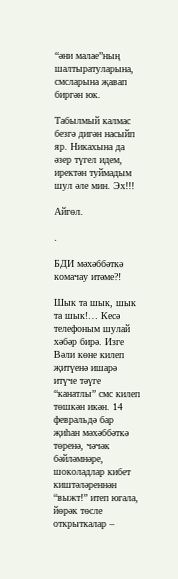“әни малае”ның шалтыратуларына, смсларына җавап биргән юк.

Табылмый калмас безгә дигән насыйп яр. Никахына да әзер түгел идем, иректән туймадым шул әле мин. Эх!!!

Айгөл.

.

БДИ мәхәббәткә комачау итәме?!

Шык та шык, шык та шык!… Кесә телефоным шулай хәбәр бирә. Изге Вәли көне килеп җитүенә ишарә итүче тәүге “канатлы” смс килеп төшкән икән. 14 февральдә бар җиһан мәхәббәткә төренә, чәчәк бәйләмнәре, шоколадлар кибет киштәләреннән “выжт!” итеп югала, йөрәк төсле открыткалар –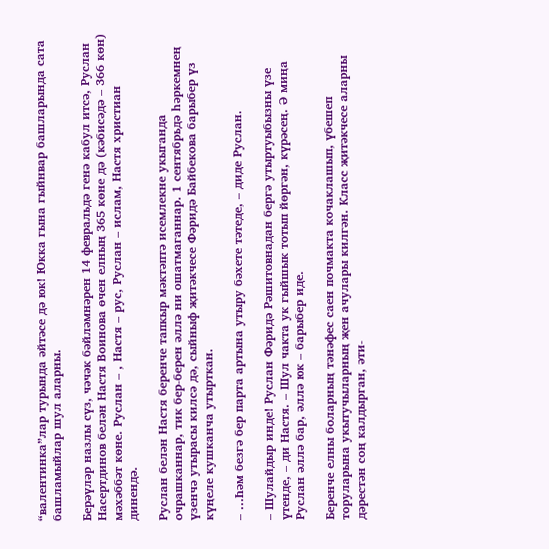“валентинка”лар турында әйтәсе дә юк! Юкка гына гыйнвар башларында сата башламыйлар шул аларны.

Берәүләр назлы сүз, чәчәк бәйләмнәрен 14 февральдә генә кабул итсә, Руслан Насертдинов белән Настя Воинова өчен елның 365 көне дә (кәбисәдә – 366 көн) мәхәббәт көне. Руслан – , Настя – рус, Руслан – ислам, Настя христиан динендә.

Руслан белән Настя беренче тапкыр мәктәптә исемлекне укыганда очрашканнар, тик бер-берен әллә ни ошатмаганнар. 1 сентябрьдә һәркемнең үзенчә утырасы килсә дә, сыйныф җитәкчесе Фәридә Байбекова барыбер үз күңеле кушканча утырткан.

– …Һәм безгә бер парта артына утыру бәхете тәтеде, – диде Руслан.

– Шулайдыр инде! Руслан Фәридә Рәшитовнадан бергә утыртуыбызны үзе үтенде, – ди Настя. – Шул чакта ук гыйшык тотып йөргән, күрәсең. Ә миңа Руслан әллә бар, әллә юк – барыбер иде.

Беренче елны боларның тәнәфес саен почмакта кочаклашып, үбешеп торуларына укытучыларның җен ачулары килгән. Класс җитәкчесе аларны дәрестән соң калдырган, әти-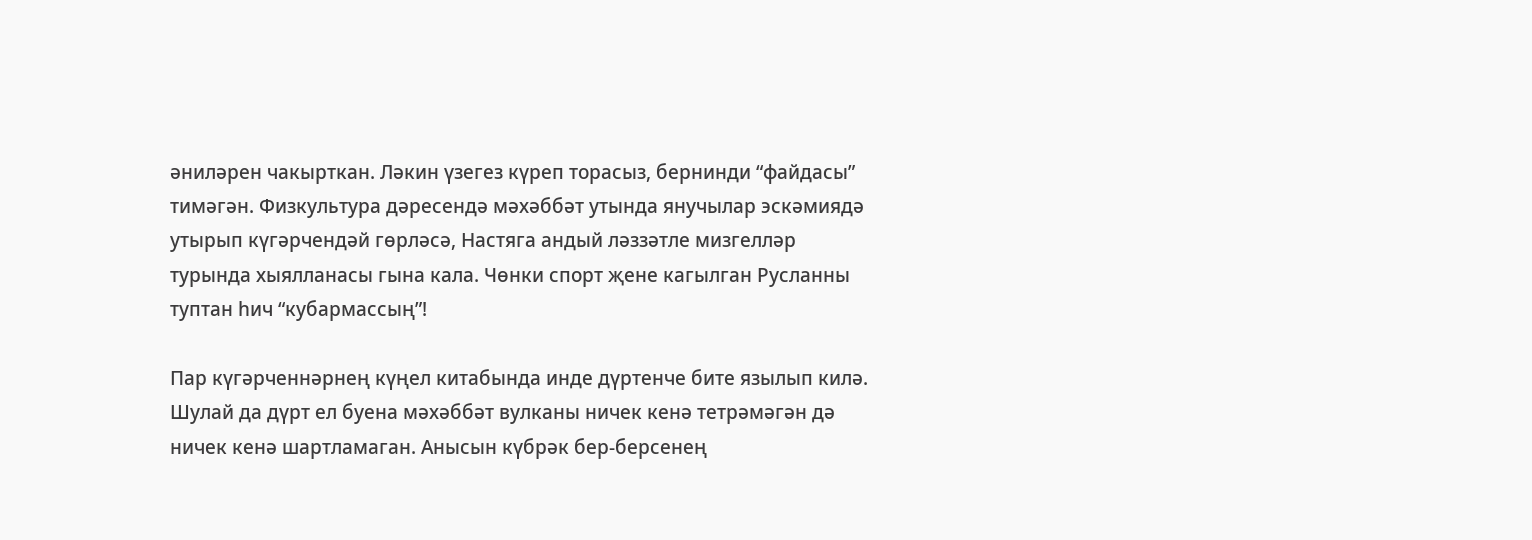әниләрен чакырткан. Ләкин үзегез күреп торасыз, бернинди “файдасы” тимәгән. Физкультура дәресендә мәхәббәт утында янучылар эскәмиядә утырып күгәрчендәй гөрләсә, Настяга андый ләззәтле мизгелләр турында хыялланасы гына кала. Чөнки спорт җене кагылган Русланны туптан һич “кубармассың”!

Пар күгәрченнәрнең күңел китабында инде дүртенче бите язылып килә. Шулай да дүрт ел буена мәхәббәт вулканы ничек кенә тетрәмәгән дә ничек кенә шартламаган. Анысын күбрәк бер-берсенең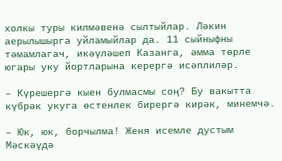холкы туры килмәвенә сылтыйлар. Ләкин аерылышырга уйламыйлар да. 11 сыйныфны тәмамлагач, икәүләшеп Казанга, әмма төрле югары уку йортларына керергә исәплиләр.

– Күрешергә кыен булмасмы соң? Бу вакытта күбрәк укуга өстенлек бирергә кирәк, минемчә.

– Юк, юк, борчылма! Женя исемле дустым Мәскәүдә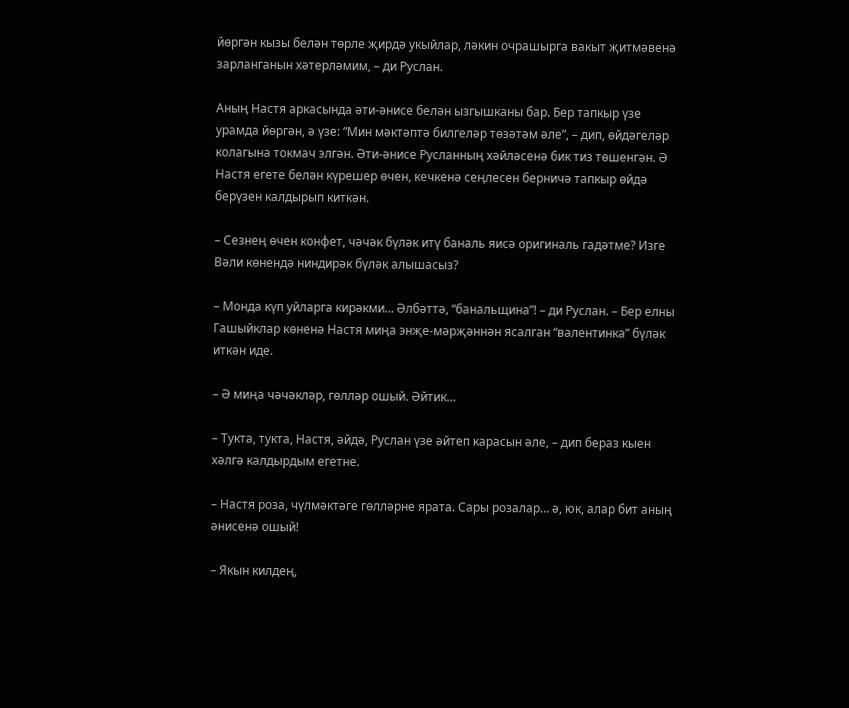йөргән кызы белән төрле җирдә укыйлар, ләкин очрашырга вакыт җитмәвенә зарланганын хәтерләмим, – ди Руслан.

Аның Настя аркасында әти-әнисе белән ызгышканы бар. Бер тапкыр үзе урамда йөргән, ә үзе: “Мин мәктәптә билгеләр төзәтәм әле”, – дип, өйдәгеләр колагына токмач элгән. Әти-әнисе Русланның хәйләсенә бик тиз төшенгән. Ә Настя егете белән күрешер өчен, кечкенә сеңлесен берничә тапкыр өйдә берүзен калдырып киткән.

– Сезнең өчен конфет, чәчәк бүләк итү баналь яисә оригиналь гадәтме? Изге Вәли көнендә ниндирәк бүләк алышасыз?

– Монда күп уйларга кирәкми… Әлбәттә, “банальщина”! – ди Руслан. – Бер елны Гашыйклар көненә Настя миңа энҗе-мәрҗәннән ясалган “валентинка” бүләк иткән иде.

– Ә миңа чәчәкләр, гөлләр ошый. Әйтик…

– Тукта, тукта, Настя, әйдә, Руслан үзе әйтеп карасын әле, – дип бераз кыен хәлгә калдырдым егетне.

– Настя роза, чүлмәктәге гөлләрне ярата. Сары розалар… ә, юк, алар бит аның әнисенә ошый!

– Якын килдең,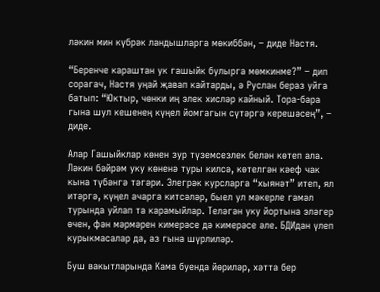ләкин мин күбрәк ландышларга мөкиббән, – диде Настя.

“Беренче караштан ук гашыйк булырга мөмкинме?” – дип сорагач, Настя уңай җавап кайтарды, ә Руслан бераз уйга батып: “Юктыр, чөнки иң элек хисләр кайный. Тора-бара гына шул кешенең күңел йомгагын сүтәргә керешәсең”, – диде.

Алар Гашыйклар көнен зур түземсезлек белән көтеп ала. Ләкин бәйрәм уку көненә туры килсә, көтелгән кәеф чак кына түбәнгә тәгәри. Элегрәк курсларга “хыянәт” итеп, ял итәргә, күңел ачарга китсәләр, быел ул мәкерле гамәл турында уйлап та карамыйлар. Теләгән уку йортына эләгер өчен, фән мәрмәрен кимерәсе дә кимерәсе әле. БДИдан үлеп курыкмасалар да, аз гына шүрлиләр.

Буш вакытларында Кама буенда йөриләр, хәтта бер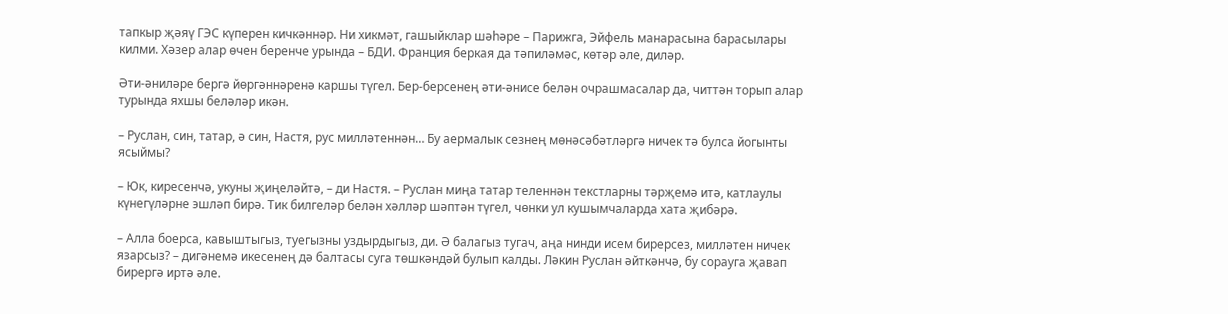тапкыр җәяү ГЭС күперен кичкәннәр. Ни хикмәт, гашыйклар шәһәре – Парижга, Эйфель манарасына барасылары килми. Хәзер алар өчен беренче урында – БДИ. Франция беркая да тәпиләмәс, көтәр әле, диләр.

Әти-әниләре бергә йөргәннәренә каршы түгел. Бер-берсенең әти-әнисе белән очрашмасалар да, читтән торып алар турында яхшы беләләр икән.

– Руслан, син, татар, ә син, Настя, рус милләтеннән… Бу аермалык сезнең мөнәсәбәтләргә ничек тә булса йогынты ясыймы?

– Юк, киресенчә, укуны җиңеләйтә, – ди Настя. – Руслан миңа татар теленнән текстларны тәрҗемә итә, катлаулы күнегүләрне эшләп бирә. Тик билгеләр белән хәлләр шәптән түгел, чөнки ул кушымчаларда хата җибәрә.

– Алла боерса, кавыштыгыз, туегызны уздырдыгыз, ди. Ә балагыз тугач, аңа нинди исем бирерсез, милләтен ничек язарсыз? – дигәнемә икесенең дә балтасы суга төшкәндәй булып калды. Ләкин Руслан әйткәнчә, бу сорауга җавап бирергә иртә әле.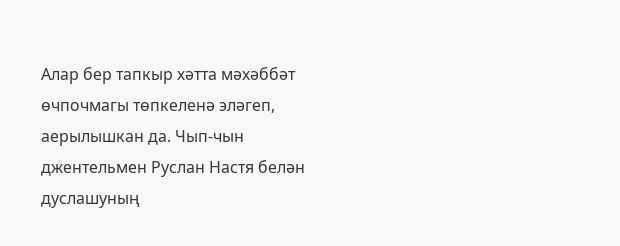Алар бер тапкыр хәтта мәхәббәт өчпочмагы төпкеленә эләгеп, аерылышкан да. Чып-чын джентельмен Руслан Настя белән дуслашуның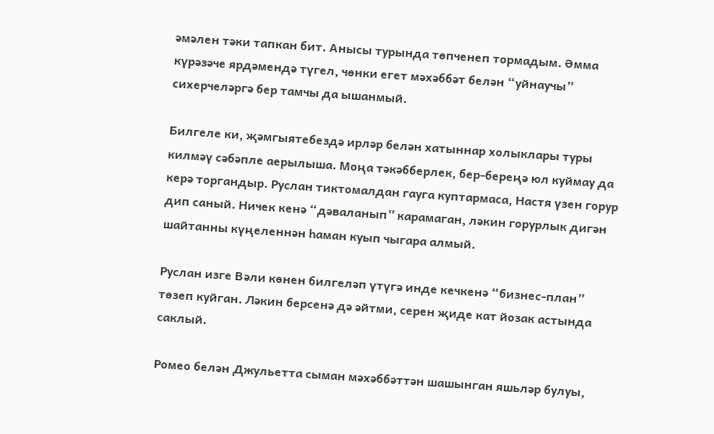әмәлен тәки тапкан бит. Анысы турында төпченеп тормадым. Әмма күрәзәче ярдәмендә түгел, чөнки егет мәхәббәт белән “уйнаучы” сихерчеләргә бер тамчы да ышанмый.

Билгеле ки, җәмгыятебездә ирләр белән хатыннар холыклары туры килмәү сәбәпле аерылыша. Моңа тәкәбберлек, бер-береңә юл куймау да керә торгандыр. Руслан тиктомалдан гауга куптармаса, Настя үзен горур дип саный. Ничек кенә “дәваланып” карамаган, ләкин горурлык дигән шайтанны күңеленнән һаман куып чыгара алмый.

Руслан изге Вәли көнен билгеләп үтүгә инде кечкенә “бизнес-план” төзеп куйган. Ләкин берсенә дә әйтми, серен җиде кат йозак астында саклый.

Ромео белән Джульетта сыман мәхәббәттән шашынган яшьләр булуы,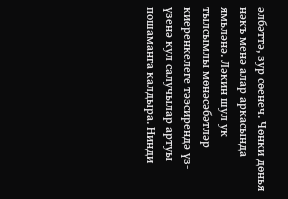әлбәттә, зур сөенеч. Чөнки дөнья нәкъ менә алар аркасында ямьләнә. Ләкин шул ук тылсымлы мөнәсәбәтләр киеренкелеге тәэсирендә үз-үзенә кул салучылар артуы пошаманга калдыра. Нинди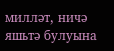милләт, ничә яшьтә булуына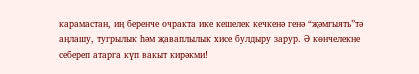карамастан, иң беренче очракта ике кешелек кечкенә генә “җәмгыять”тә аңлашу, тугрылык һәм җаваплылык хисе булдыру зарур. Ә көнчелекне себереп атарга күп вакыт кирәкми!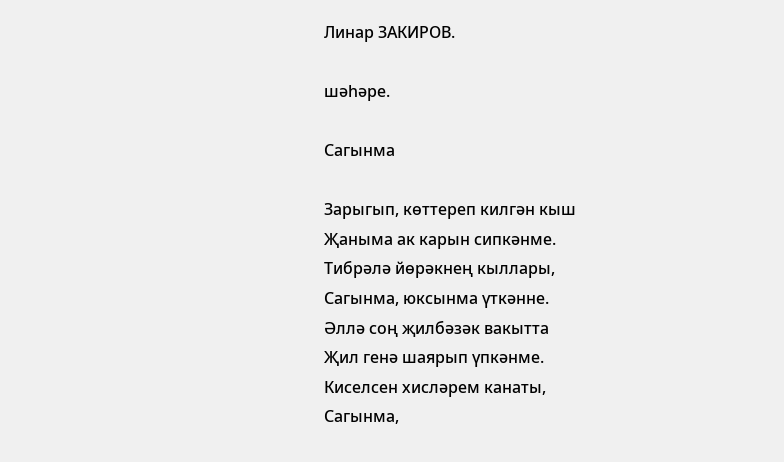Линар ЗАКИРОВ.

шәһәре.

Сагынма

Зарыгып, көттереп килгән кыш
Җаныма ак карын сипкәнме.
Тибрәлә йөрәкнең кыллары,
Сагынма, юксынма үткәнне.
Әллә соң җилбәзәк вакытта
Җил генә шаярып үпкәнме.
Киселсен хисләрем канаты,
Сагынма,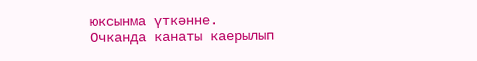юксынма үткәнне.
Очканда канаты каерылып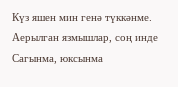Күз яшен мин генә түккәнме.
Аерылган язмышлар, соң инде
Сагынма, юксынма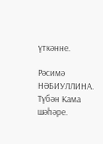үткәнне.

Рәсимә НӘБИУЛЛИНА.
Түбән Кама шәһәре.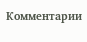Комментарии